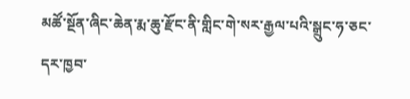མཚོ་སྔོན་ཞིང་ཆེན་རྨ་ཆུ་རྫོང་ནི་གླིང་གེ་སར་རྒྱལ་པའི་སྒྲུང་ཧ་ཅང་དར་ཁྱབ་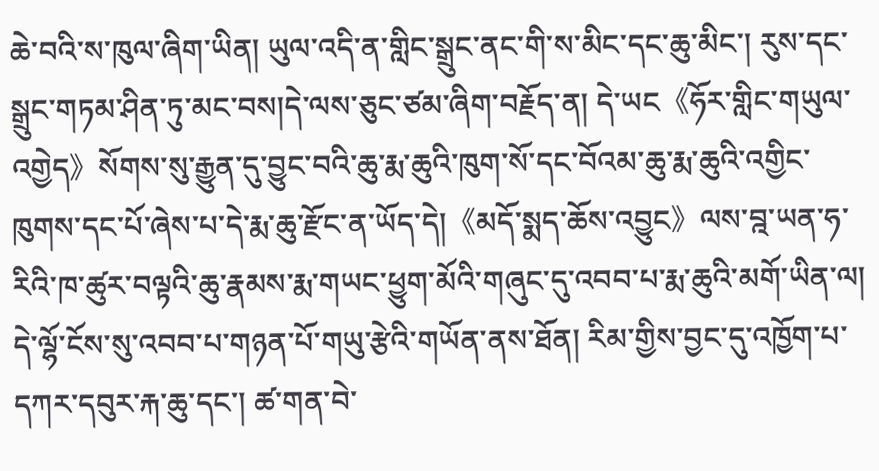ཆེ་བའི་ས་ཁུལ་ཞིག་ཡིན། ཡུལ་འདི་ན་གླིང་སྒྲུང་ནང་གི་ས་མིང་དང་ཆུ་མིང་། རུས་དང་སྒྲུང་གཏམ་ཤིན་ཏུ་མང་བས།དེ་ལས་ཅུང་ཙམ་ཞིག་བརྗོད་ན། དེ་ཡང《ཧོར་གླིང་གཡུལ་འགྱེད》སོགས་སུ་རྒྱུན་དུ་བྱུང་བའི་ཆུ་རྨ་ཆུའི་ཁུག་སོ་དང་བོའམ་ཆུ་རྨ་ཆུའི་འགྱིང་ཁུགས་དང་པོ་ཞེས་པ་དེ་རྨ་ཆུ་རྫོང་ན་ཡོད་དེ།《མདོ་སྨད་ཆོས་འབྱུང》ལས་བྰ་ཡན་ཧ་རིའི་ཁ་ཚུར་བལྟའི་ཆུ་རྣམས་རྨ་གཡང་ཕྱུག་མོའི་གཞུང་དུ་འབབ་པ་རྨ་ཆུའི་མགོ་ཡིན་ལ། དེ་ལྷོ་ངོས་སུ་འབབ་པ་གཉན་པོ་གཡུ་རྩེའི་གཡོན་ནས་ཐོན། རིམ་གྱིས་བྱང་དུ་འཁྱོག་པ་དཀར་དབུར་རྐ་ཆུ་དང་། ཚ་གན་བེ་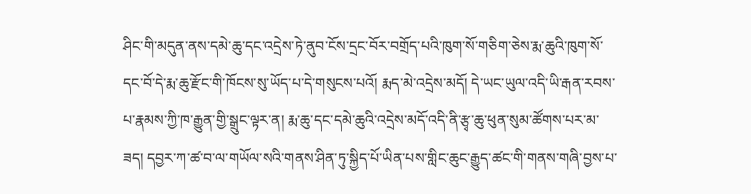ཤིང་གི་མདུན་ནས་དམེ་ཆུ་དང་འདྲེས་ཏེ་ནུབ་ངོས་དྲང་བོར་བགྲོད་པའི་ཁུག་སོ་གཅིག་ཅེས་རྨ་ཆུའི་ཁུག་སོ་དང་བོ་དེ་རྨ་ཆུ་རྫོང་གི་ཁོངས་སུ་ཡོད་པ་དེ་གསུངས་པའོ། རྨད་མེ་འདྲེས་མདོ། དེ་ཡང་ཡུལ་འདི་ཡི་རྒན་རབས་པ་རྣམས་ཀྱི་ཁ་རྒྱུན་གྱི་སྒྲུང་ལྟར་ན། རྨ་ཆུ་དང་དམེ་ཆུའི་འདྲེས་མདོ་འདི་ནི་རྩྭ་ཆུ་ཕུན་སུམ་ཚོགས་པར་མ་ཟད། དབྱར་ཀ་ཚ་བ་ལ་གཡོལ་སའི་གནས་ཤིན་ཏུ་སྐྱིད་པོ་ཡིན་པས་གླིང་ཆུང་རྒྱུད་ཚང་གི་གནས་གཞི་བྱས་པ་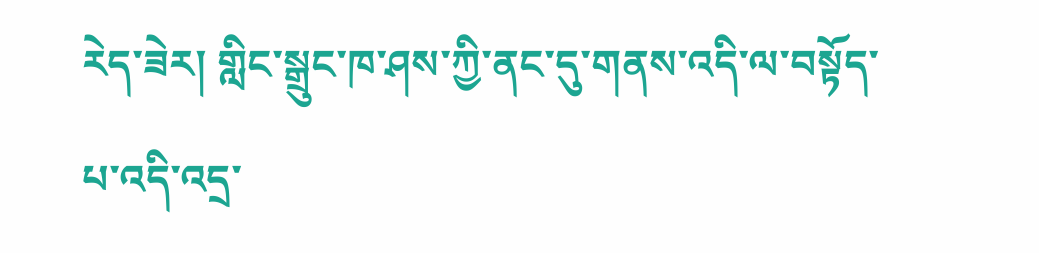རེད་ཟེར། གླིང་སྒྲུང་ཁ་ཤས་ཀྱི་ནང་དུ་གནས་འདི་ལ་བསྟོད་པ་འདི་འདྲ་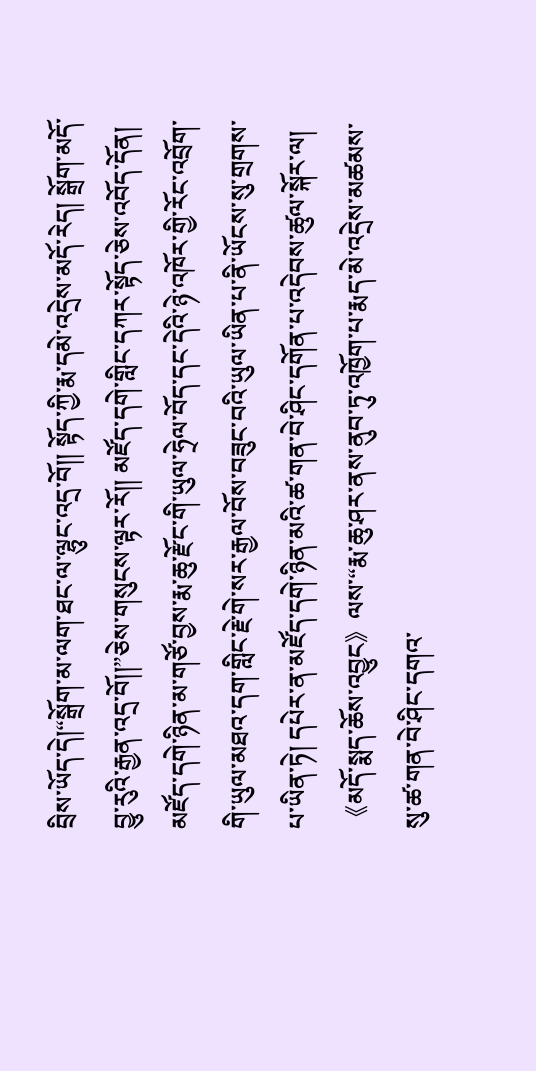བྲིས་ཡོད་དེ།“སྒྲོག་མ་ལག་ཐང་ལ་ལྷུང་འདྲ་བོ།། སྟོད་ཀྱི་རྨ་དམེ་འདྲེས་མདོ་རེད། སྒྲོག་མདོ་བྱུ་རུའི་རྒྱན་འདྲ་བོ།།”ཅེས་གསུངས་ལྟར་རོ།། མཛོད་དགེ་གླིང་དཀར་སྟོད་ཅེས་འབོད་དོན། མཛོད་དགེ་ཉིན་མ་གཙོ་བྱས་རྨ་ཆུ་རྫོང་གི་ཡུལ་ཧྲེལ་བོད་དང་དེའི་ཉེ་འཁོར་གྱི་རོང་འབྲོག་གི་ཡུལ་མཐའ་དག་གླིང་རྗེ་གེ་སར་རྒྱལ་བོས་བཟུང་བའི་ཡུལ་ཡིན་པ་ནི་ཡོངས་སུ་གྲགས་པ་ཡིན་ཏེ། དཔེར་ན་མཛོད་དགེ་ཉིན་མའི་ཚ་གན་བེ་ཤིང་དགོན་པ་འདེབས་ཚུལ་སྐོར་ལ། 《མདོ་སྨད་ཆོས་འབྱུང》ལས་“རྨ་ཆུ་ཤར་ནས་ནུབ་ཏུ་འཁྱོག་པ་རྨད་མེ་འདྲེས་མཚམས་སུ་ཚ་གན་བེ་ཤིང་དགའ་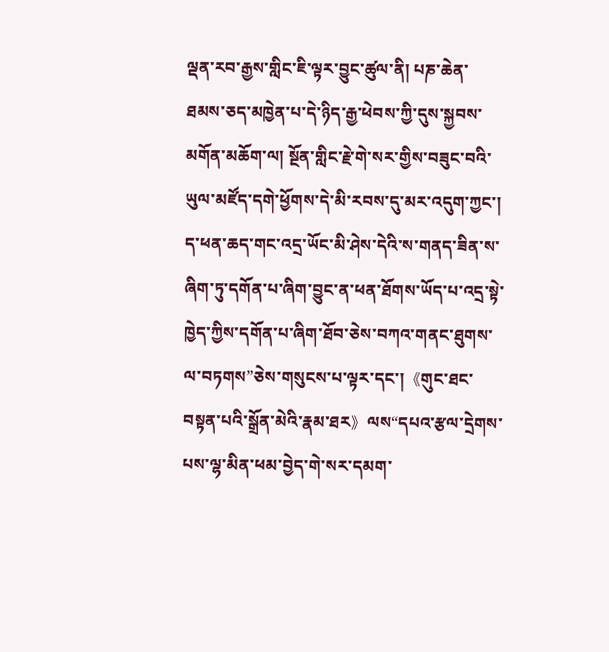ལྡན་རབ་རྒྱས་གླིང་ཇི་ལྟར་བྱུང་ཚུལ་ནི། པཎ་ཆེན་ཐམས་ཅད་མཁྱེན་པ་དེ་ཉིད་རྒྱ་ཕེབས་ཀྱི་དུས་སྐྱབས་མགོན་མཆོག་ལ། སྔོན་གླིང་རྗེ་གེ་སར་གྱིས་བཟུང་བའི་ཡུལ་མཛོད་དགེ་ཕྱོགས་དེ་མི་རབས་དུ་མར་འདུག་ཀྱང་། ད་ཕན་ཆད་གང་འདྲ་ཡོང་མི་ཤེས་དེའི་ས་གནད་ཟིན་ས་ཞིག་ཏུ་དགོན་པ་ཞིག་བྱུང་ན་ཕན་ཐོགས་ཡོད་པ་འདྲ་སྟེ་ཁྱེད་ཀྱིས་དགོན་པ་ཞིག་ཐོབ་ཅེས་བཀའ་གནང་ཐུགས་ལ་བཏགས”ཅེས་གསུངས་པ་ལྟར་དང་།《གུང་ཐང་བསྟན་པའི་སྒྲོན་མེའི་རྣམ་ཐར》ལས“དཔའ་རྩལ་དྲེགས་པས་ལྷ་མིན་ཕམ་བྱེད་གེ་སར་དམག་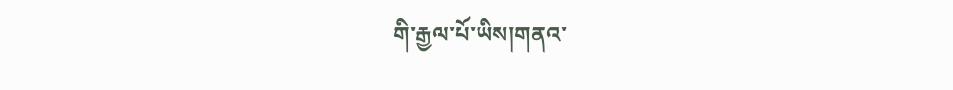གི་རྒྱལ་པོ་ཡིས།གནའ་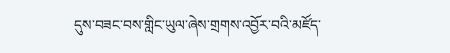དུས་བཟང་བས་གླིང་ཡུལ་ཞེས་གྲགས་འབྱོར་བའི་མཛོད་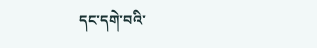དང་དགེ་བའི་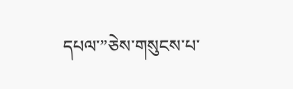དཔལ་”ཅེས་གསུངས་པ་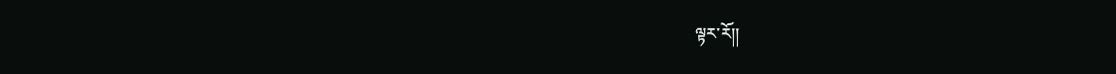ལྟར་རོ།།